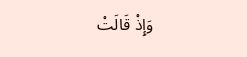وَإِذْ قَالَتْ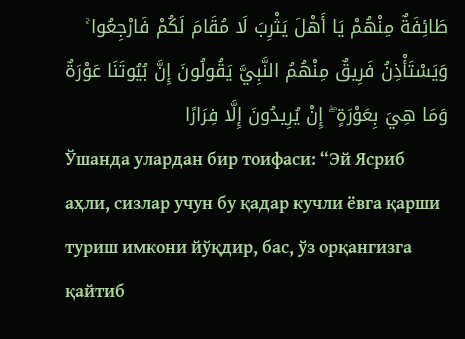طَائِفَةٌ مِنْهُمْ يَا أَهْلَ يَثْرِبَ لَا مُقَامَ لَكُمْ فَارْجِعُوا ۚ وَيَسْتَأْذِنُ فَرِيقٌ مِنْهُمُ النَّبِيَّ يَقُولُونَ إِنَّ بُيُوتَنَا عَوْرَةٌ وَمَا هِيَ بِعَوْرَةٍ ۖ إِنْ يُرِيدُونَ إِلَّا فِرَارًا
Ўшанда улардан бир тоифаси: “Эй Ясриб аҳли, сизлар учун бу қадар кучли ёвга қарши туриш имкони йўқдир, бас, ўз орқангизга қайтиб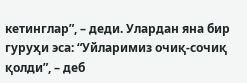кетинглар”, – деди. Улардан яна бир гуруҳи эса: “Уйларимиз очиқ-сочиқ қолди”, – деб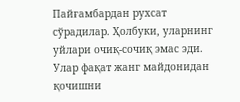Пайғамбардан рухсат сўрадилар. Ҳолбуки, уларнинг уйлари очиқ-сочиқ эмас эди. Улар фақат жанг майдонидан қочишни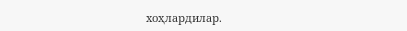хоҳлардилар.